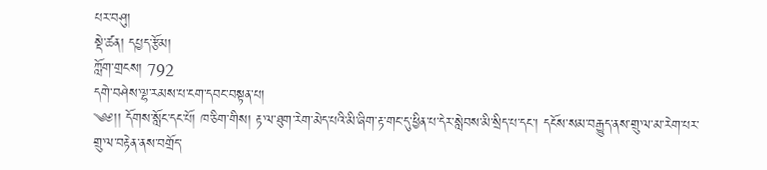པར་བཤུ།
སྡེ་ཚན། དཔྱད་རྩོམ།
ཀློག་གྲངས། 792
དགེ་བཤེས་ལྷ་རམས་པ་ངག་དབང་བསྟན་པ།
༄༅།། དོགས་སློང་དང་པོ། ཁ་ཅིག་གིས། རྟ་ལ་ཐུག་རེག་མེད་པའི་མི་ཞིག་རྟ་གང་དུ་ཕྱིན་པ་དེར་སླེབས་མི་སྲིད་པ་དང་། དངོས་སམ་བརྒྱུད་ནས་གྲུ་ལ་མ་རེག་པར་གྲུ་ལ་བརྟེན་ནས་བགྲོད་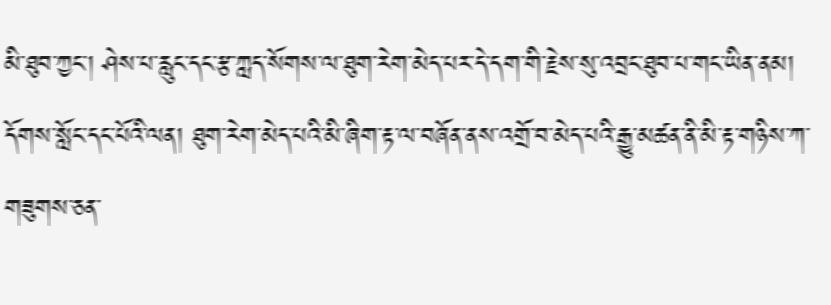མི་ཐུབ་ཀྱང་། ཤེས་པ་རླུང་དང་རྩ་ཀླད་སོགས་ལ་ཐུག་རེག་མེད་པར་དེ་དག་གི་རྗེས་སུ་འབྲང་ཐུབ་པ་གང་ཡིན་ནམ།
དོགས་སློང་དང་པོའི་ལན། ཐུག་རེག་མེད་པའི་མི་ཞིག་རྟ་ལ་བཞོན་ནས་འགྲོ་བ་མེད་པའི་རྒྱུ་མཚན་ནི་མི་རྟ་གཉིས་ཀ་གཟུགས་ཅན་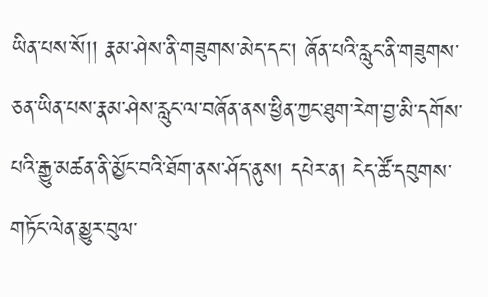ཡིན་པས་སོ།། རྣམ་ཤེས་ནི་གཟུགས་མེད་དང་། ཞོན་པའི་རླུང་ནི་གཟུགས་ཅན་ཡིན་པས་རྣམ་ཤེས་རླུང་ལ་བཞོན་ནས་ཕྱིན་ཀྱང་ཐུག་རེག་བྱ་མི་དགོས་པའི་རྒྱུ་མཚན་ནི་མྱོང་བའི་ཐོག་ནས་ཤོད་ནུས། དཔེར་ན། ངེད་ཚོ་དབུགས་གཏོང་ལེན་མྱུར་བུལ་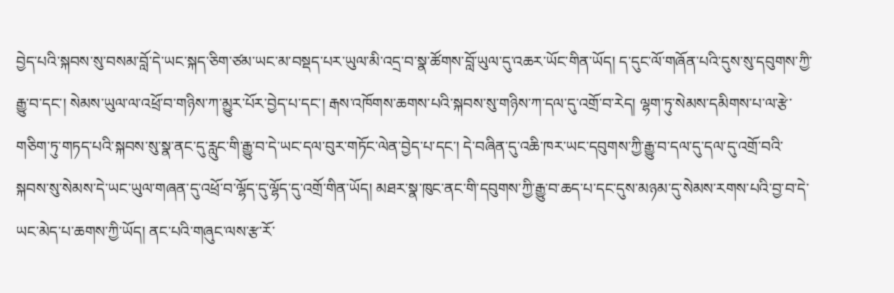བྱེད་པའི་སྐབས་སུ་བསམ་བློ་དེ་ཡང་སྐད་ཅིག་ཙམ་ཡང་མ་བསྡད་པར་ཡུལ་མི་འདྲ་བ་སྣ་ཚོགས་བློ་ཡུལ་དུ་འཆར་ཡོང་གིན་ཡོད། ད་དུང་ལོ་གཞོན་པའི་དུས་སུ་དབུགས་ཀྱི་རྒྱུ་བ་དང་། སེམས་ཡུལ་ལ་འཕྲོ་བ་གཉིས་ཀ་མྱུར་པོར་བྱེད་པ་དང་། རྒས་འཁོགས་ཆགས་པའི་སྐབས་སུ་གཉིས་ཀ་དལ་དུ་འགྲོ་བ་རེད། ལྷག་ཏུ་སེམས་དམིགས་པ་ལ་རྩེ་གཅིག་ཏུ་གཏད་པའི་སྐབས་སུ་སྣ་ནང་དུ་རླུང་གི་རྒྱུ་བ་དེ་ཡང་དལ་བུར་གཏོང་ལེན་བྱེད་པ་དང་། དེ་བཞིན་དུ་འཆི་ཁར་ཡང་དབུགས་ཀྱི་རྒྱུ་བ་དལ་དུ་དལ་དུ་འགྲོ་བའི་སྐབས་སུ་སེམས་དེ་ཡང་ཡུལ་གཞན་དུ་འཕྲོ་བ་ལྷོད་དུ་ལྷོད་དུ་འགྲོ་གིན་ཡོད། མཐར་སྣ་ཁུང་ནང་གི་དབུགས་ཀྱི་རྒྱུ་བ་ཆད་པ་དང་དུས་མཉམ་དུ་སེམས་རགས་པའི་བྱ་བ་དེ་ཡང་མེད་པ་ཆགས་ཀྱི་ཡོད། ནང་པའི་གཞུང་ལས་རྩ་རོ་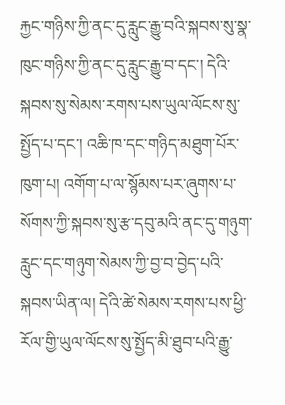རྐྱང་གཉིས་ཀྱི་ནང་དུ་རླུང་རྒྱུ་བའི་སྐབས་སུ་སྣ་ཁུང་གཉིས་ཀྱི་ནང་དུ་རླུང་རྒྱུ་བ་དང་། དེའི་སྐབས་སུ་སེམས་རགས་པས་ཡུལ་ལོངས་སུ་སྤྱོད་པ་དང་། འཆི་ཁ་དང་གཉིད་མཐུག་པོར་ཁུག་པ། འགོག་པ་ལ་སྙོམས་པར་ཞུགས་པ་སོགས་ཀྱི་སྐབས་སུ་རྩ་དབུ་མའི་ནང་དུ་གཉུག་རླུང་དང་གཉུག་སེམས་ཀྱི་བྱ་བ་བྱེད་པའི་སྐབས་ཡིན་ལ། དེའི་ཚེ་སེམས་རགས་པས་ཕྱི་རོལ་གྱི་ཡུལ་ལོངས་སུ་སྤྱོད་མི་ཐུབ་པའི་རྒྱུ་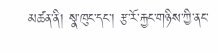མཚན་ནི། སྣ་ཁུང་དང་། རྩ་རོ་རྐྱང་གཉིས་ཀྱི་ནང་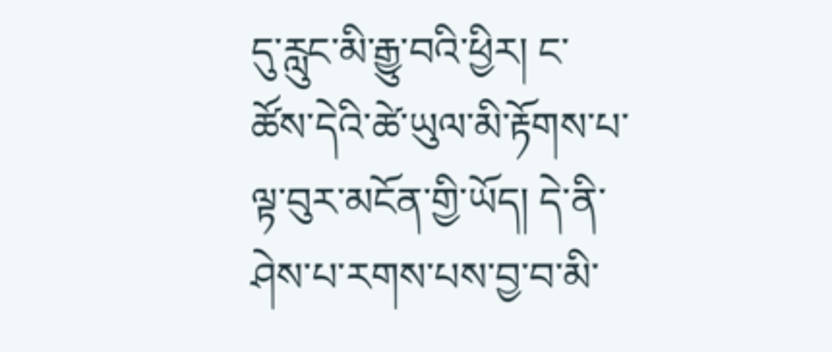དུ་རླུང་མི་རྒྱུ་བའི་ཕྱིར། ང་ཚོས་དེའི་ཚེ་ཡུལ་མི་རྟོགས་པ་ལྟ་བུར་མངོན་གྱི་ཡོད། དེ་ནི་ཤེས་པ་རགས་པས་བྱ་བ་མི་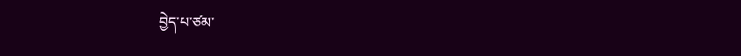བྱེད་པ་ཙམ་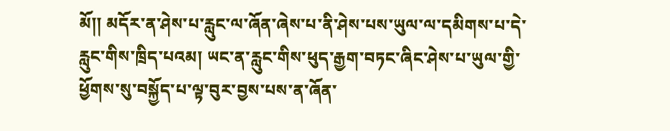མོ།། མདོར་ན་ཤེས་པ་རླུང་ལ་ཞོན་ཞེས་པ་ནི་ཤེས་པས་ཡུལ་ལ་དམིགས་པ་དེ་རླུང་གིས་ཁྲིད་པའམ། ཡང་ན་རླུང་གིས་ཕུད་རྒྱག་བཏང་ཞིང་ཤེས་པ་ཡུལ་གྱི་ཕྱོགས་སུ་བསྐྱོད་པ་ལྟ་བུར་བྱས་པས་ན་ཞོན་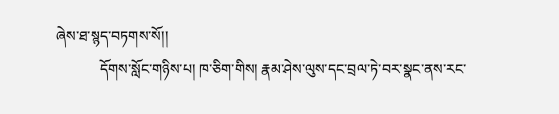ཞེས་ཐ་སྙད་བཏགས་སོ།།
            དོགས་སློང་གཉིས་པ། ཁ་ཅིག་གིས། རྣམ་ཤེས་ལུས་དང་བྲལ་ཏེ་བར་སྣང་ནས་རང་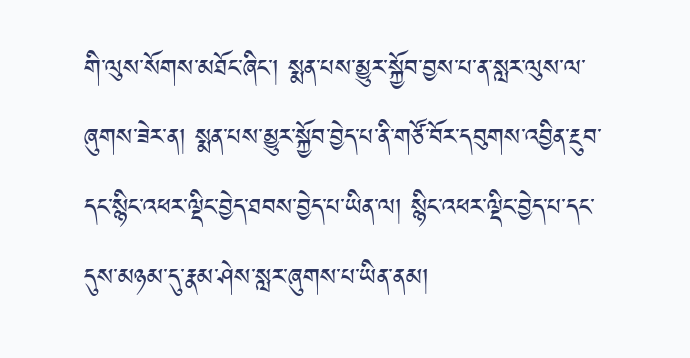གི་ལུས་སོགས་མཐོང་ཞིང་། སྨན་པས་མྱུར་སྐྱོབ་བྱས་པ་ན་སླར་ལུས་ལ་ཞུགས་ཟེར་ན། སྨན་པས་མྱུར་སྐྱོབ་བྱེད་པ་ནི་གཙོ་བོར་དབུགས་འབྱིན་རྔུབ་དང་སྙིང་འཕར་ལྡིང་བྱེད་ཐབས་བྱེད་པ་ཡིན་ལ། སྙིང་འཕར་ལྡིང་བྱེད་པ་དང་དུས་མཉམ་དུ་རྣམ་ཤེས་སླར་ཞུགས་པ་ཡིན་ནམ།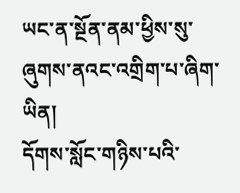ཡང་ན་སྔོན་ནམ་ཕྱིས་སུ་ཞུགས་ནའང་འགྲིག་པ་ཞིག་ཡིན།
དོགས་སློང་གཉིས་པའི་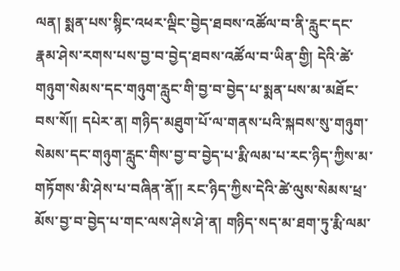ལན། སྨན་པས་སྙིང་འཕར་ལྡིང་བྱེད་ཐབས་འཚོལ་བ་ནི་རླུང་དང་རྣམ་ཤེས་རགས་པས་བྱ་བ་བྱེད་ཐབས་འཚོལ་བ་ཡིན་གྱི། དེའི་ཚེ་གཉུག་སེམས་དང་གཉུག་རླུང་གི་བྱ་བ་བྱེད་པ་སྨན་པས་མ་མཐོང་བས་སོ།། དཔེར་ན། གཉིད་མཐུག་པོ་ལ་གནས་པའི་སྐབས་སུ་གཉུག་སེམས་དང་གཉུག་རླུང་གིས་བྱ་བ་བྱེད་པ་རྨི་ལམ་པ་རང་ཉིད་ཀྱིས་མ་གཏོགས་མི་ཤེས་པ་བཞིན་ནོ།། རང་ཉིད་ཀྱིས་དེའི་ཚེ་ལུས་སེམས་ཕྲ་མོས་བྱ་བ་བྱེད་པ་གང་ལས་ཤེས་ཤེ་ན། གཉིད་སད་མ་ཐག་ཏུ་རྨི་ལམ་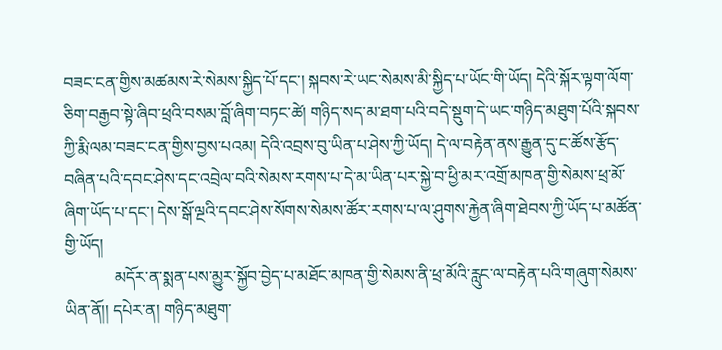བཟང་ངན་གྱིས་མཚམས་རེ་སེམས་སྐྱིད་པོ་དང་། སྐབས་རེ་ཡང་སེམས་མི་སྐྱིད་པ་ཡོང་གི་ཡོད། དེའི་སྐོར་ལྟག་ལོག་ཅིག་བརྒྱབ་སྟེ་ཞིབ་ཕྲའི་བསམ་བློ་ཞིག་བཏང་ཚེ། གཉིད་སད་མ་ཐག་པའི་བདེ་སྡུག་དེ་ཡང་གཉིད་མཐུག་པོའི་སྐབས་ཀྱི་རྨི་ལམ་བཟང་ངན་གྱིས་བྱས་པའམ། དེའི་འབྲས་བུ་ཡིན་པ་ཤེས་ཀྱི་ཡོད། དེ་ལ་བརྟེན་ནས་རྒྱུན་དུ་ང་ཚོས་རྩོད་བཞིན་པའི་དབང་ཤེས་དང་འབྲེལ་བའི་སེམས་རགས་པ་དེ་མ་ཡིན་པར་སྐྱེ་བ་ཕྱི་མར་འགྲོ་མཁན་གྱི་སེམས་ཕྲ་མོ་ཞིག་ཡོད་པ་དང་། དེས་སྒོ་ལྔའི་དབང་ཤེས་སོགས་སེམས་ཚོར་རགས་པ་ལ་ཤུགས་རྐྱེན་ཞིག་ཐེབས་ཀྱི་ཡོད་པ་མཚོན་གྱི་ཡོད།
            མདོར་ན་སྨན་པས་མྱུར་སྐྱོབ་བྱེད་པ་མཐོང་མཁན་གྱི་སེམས་ནི་ཕྲ་མོའི་རླུང་ལ་བརྟེན་པའི་གཞུག་སེམས་ཡིན་ནོ།། དཔེར་ན། གཉིད་མཐུག་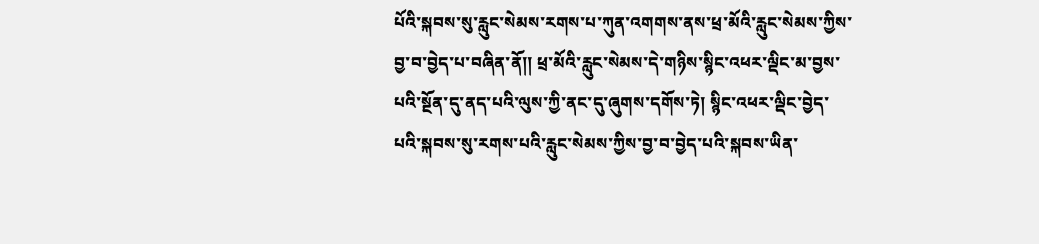པོའི་སྐབས་སུ་རླུང་སེམས་རགས་པ་ཀུན་འགགས་ནས་ཕྲ་མོའི་རླུང་སེམས་ཀྱིས་བྱ་བ་བྱེད་པ་བཞིན་ནོ།། ཕྲ་མོའི་རླུང་སེམས་དེ་གཉིས་སྙིང་འཕར་ལྡིང་མ་བྱས་པའི་སྔོན་དུ་ནད་པའི་ལུས་ཀྱི་ནང་དུ་ཞུགས་དགོས་ཏེ། སྙིང་འཕར་ལྡིང་བྱེད་པའི་སྐབས་སུ་རགས་པའི་རླུང་སེམས་ཀྱིས་བྱ་བ་བྱེད་པའི་སྐབས་ཡིན་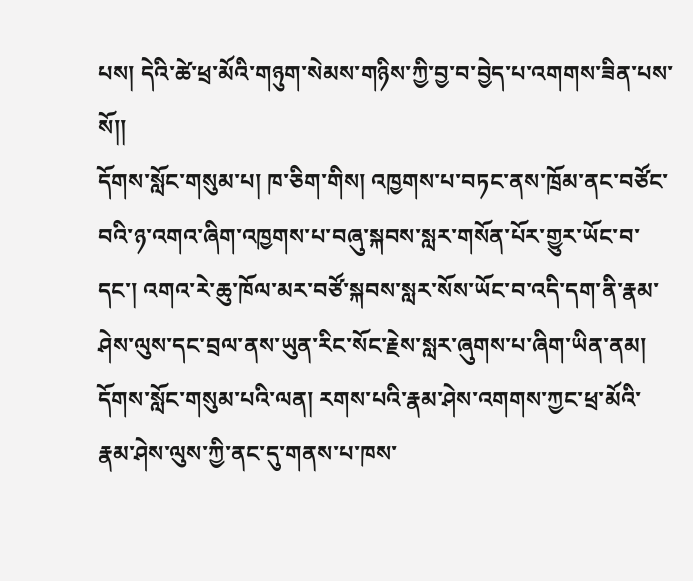པས། དེའི་ཚེ་ཕྲ་མོའི་གཉུག་སེམས་གཉིས་ཀྱི་བྱ་བ་བྱེད་པ་འགགས་ཟིན་པས་སོ།།
དོགས་སློང་གསུམ་པ། ཁ་ཅིག་གིས། འཁྱགས་པ་བཏང་ནས་ཁྲོམ་ནང་བཙོང་བའི་ཉ་འགའ་ཞིག་འཁྱགས་པ་བཞུ་སྐབས་སླར་གསོན་པོར་གྱུར་ཡོང་བ་དང་། འགའ་རེ་ཆུ་ཁོལ་མར་བཙོ་སྐབས་སླར་སོས་ཡོང་བ་འདི་དག་ནི་རྣམ་ཤེས་ལུས་དང་བྲལ་ནས་ཡུན་རིང་སོང་རྗེས་སླར་ཞུགས་པ་ཞིག་ཡིན་ནམ།
དོགས་སློང་གསུམ་པའི་ལན། རགས་པའི་རྣམ་ཤེས་འགགས་ཀྱང་ཕྲ་མོའི་རྣམ་ཤེས་ལུས་ཀྱི་ནང་དུ་གནས་པ་ཁས་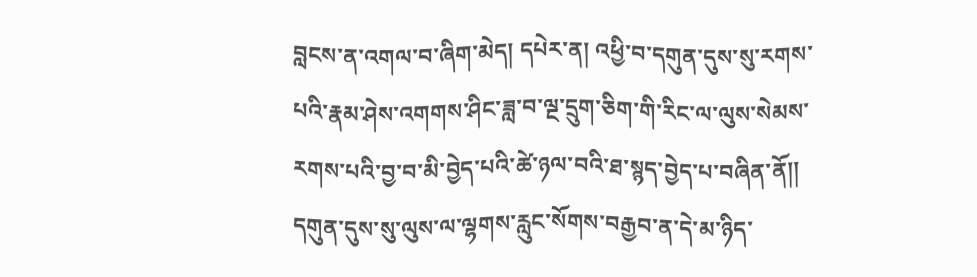བླངས་ན་འགལ་བ་ཞིག་མེད། དཔེར་ན། འཕྱི་བ་དགུན་དུས་སུ་རགས་པའི་རྣམ་ཤེས་འགགས་ཤིང་ཟླ་བ་ལྔ་དྲུག་ཅིག་གི་རིང་ལ་ལུས་སེམས་རགས་པའི་བྱ་བ་མི་བྱེད་པའི་ཚེ་ཉལ་བའི་ཐ་སྙད་བྱེད་པ་བཞིན་ནོ།། དགུན་དུས་སུ་ལུས་ལ་ལྷགས་རླུང་སོགས་བརྒྱབ་ན་དེ་མ་ཉིད་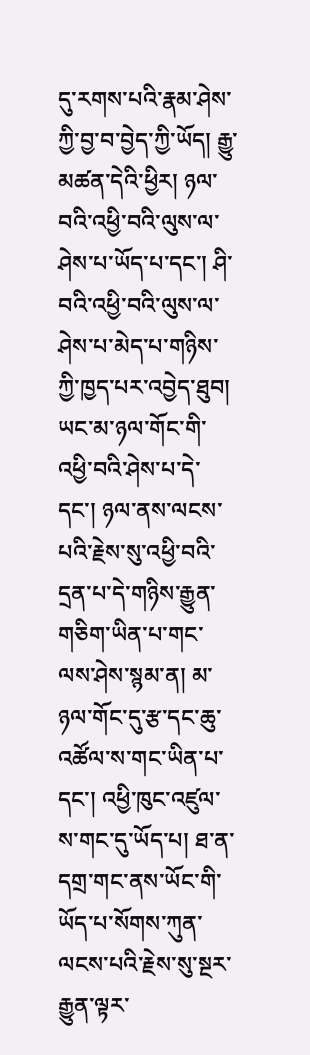དུ་རགས་པའི་རྣམ་ཤེས་ཀྱི་བྱ་བ་བྱེད་ཀྱི་ཡོད། རྒྱུ་མཚན་དེའི་ཕྱིར། ཉལ་བའི་འཕྱི་བའི་ལུས་ལ་ཤེས་པ་ཡོད་པ་དང་། ཤི་བའི་འཕྱི་བའི་ལུས་ལ་ཤེས་པ་མེད་པ་གཉིས་ཀྱི་ཁྱད་པར་འབྱེད་ཐུབ། ཡང་མ་ཉལ་གོང་གི་འཕྱི་བའི་ཤེས་པ་དེ་དང་། ཉལ་ནས་ལངས་པའི་རྗེས་སུ་འཕྱི་བའི་དྲན་པ་དེ་གཉིས་རྒྱུན་གཅིག་ཡིན་པ་གང་ལས་ཤེས་སྙམ་ན། མ་ཉལ་གོང་དུ་རྩ་དང་ཆུ་འཚོལ་ས་གང་ཡིན་པ་དང་། འཕྱི་ཁུང་འཛུལ་ས་གང་དུ་ཡོད་པ། ཐ་ན་དགྲ་གང་ནས་ཡོང་གི་ཡོད་པ་སོགས་ཀུན་ལངས་པའི་རྗེས་སུ་སྔར་རྒྱུན་ལྟར་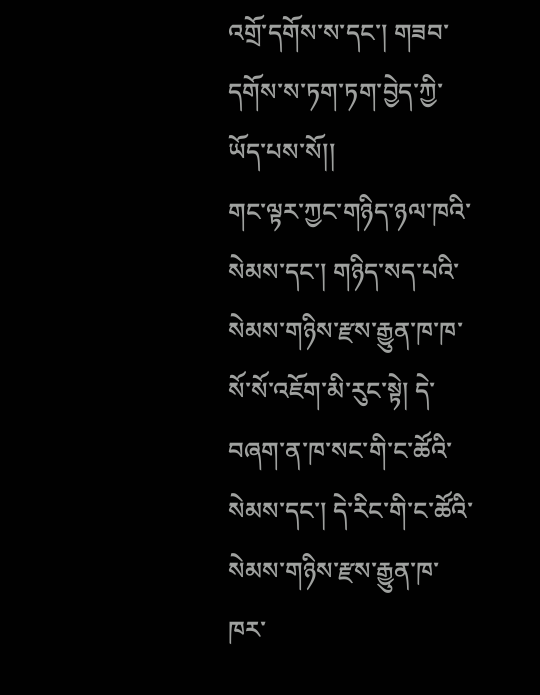འགྲོ་དགོས་ས་དང་། གཟབ་དགོས་ས་ཏག་ཏག་བྱེད་ཀྱི་ཡོད་པས་སོ།།
གང་ལྟར་ཀྱང་གཉིད་ཉལ་ཁའི་སེམས་དང་། གཉིད་སད་པའི་སེམས་གཉིས་རྫས་རྒྱུན་ཁ་ཁ་སོ་སོ་འཇོག་མི་རུང་སྟེ། དེ་བཞག་ན་ཁ་སང་གི་ང་ཚོའི་སེམས་དང་། དེ་རིང་གི་ང་ཚོའི་སེམས་གཉིས་རྫས་རྒྱུན་ཁ་ཁར་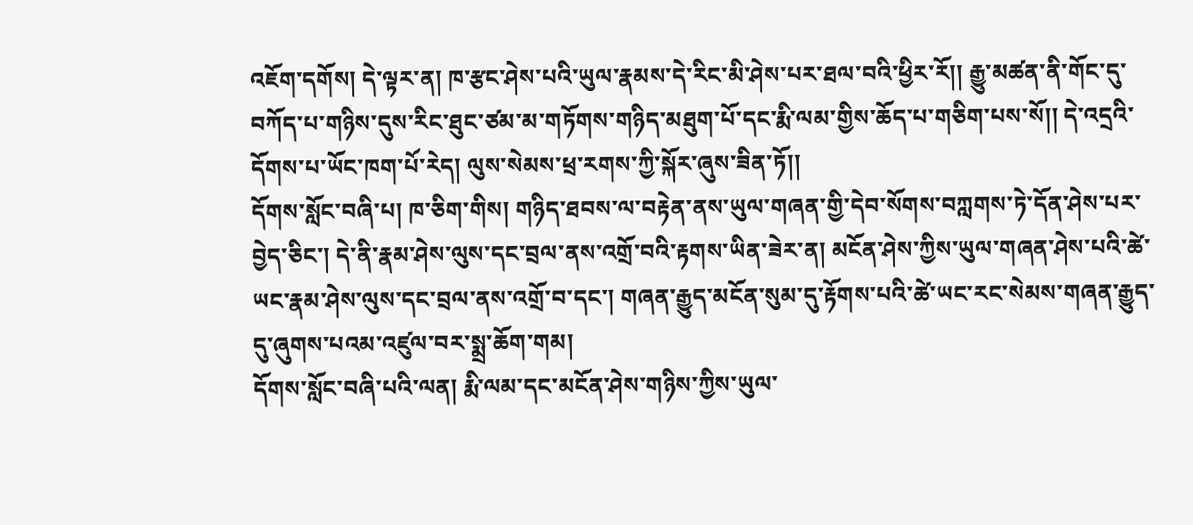འཇོག་དགོས། དེ་ལྟར་ན། ཁ་རྩང་ཤེས་པའི་ཡུལ་རྣམས་དེ་རིང་མི་ཤེས་པར་ཐལ་བའི་ཕྱིར་རོ།། རྒྱུ་མཚན་ནི་གོང་དུ་བཀོད་པ་གཉིས་དུས་རིང་ཐུང་ཙམ་མ་གཏོགས་གཉིད་མཐུག་པོ་དང་རྨི་ལམ་གྱིས་ཆོད་པ་གཅིག་པས་སོ།། དེ་འདྲའི་དོགས་པ་ཡོང་ཁག་པོ་རེད། ལུས་སེམས་ཕྲ་རགས་ཀྱི་སྐོར་ཞུས་ཟིན་ཏོ།།
དོགས་སློང་བཞི་པ། ཁ་ཅིག་གིས། གཉིད་ཐབས་ལ་བརྟེན་ནས་ཡུལ་གཞན་གྱི་དེབ་སོགས་བཀླགས་ཏེ་དོན་ཤེས་པར་བྱེད་ཅིང་། དེ་ནི་རྣམ་ཤེས་ལུས་དང་བྲལ་ནས་འགྲོ་བའི་རྟགས་ཡིན་ཟེར་ན། མངོན་ཤེས་ཀྱིས་ཡུལ་གཞན་ཤེས་པའི་ཚེ་ཡང་རྣམ་ཤེས་ལུས་དང་བྲལ་ནས་འགྲོ་བ་དང་། གཞན་རྒྱུད་མངོན་སུམ་དུ་རྟོགས་པའི་ཚེ་ཡང་རང་སེམས་གཞན་རྒྱུད་དུ་ཞུགས་པའམ་འཛུལ་བར་སྨྲ་ཆོག་གམ།
དོགས་སློང་བཞི་པའི་ལན། རྨི་ལམ་དང་མངོན་ཤེས་གཉིས་ཀྱིས་ཡུལ་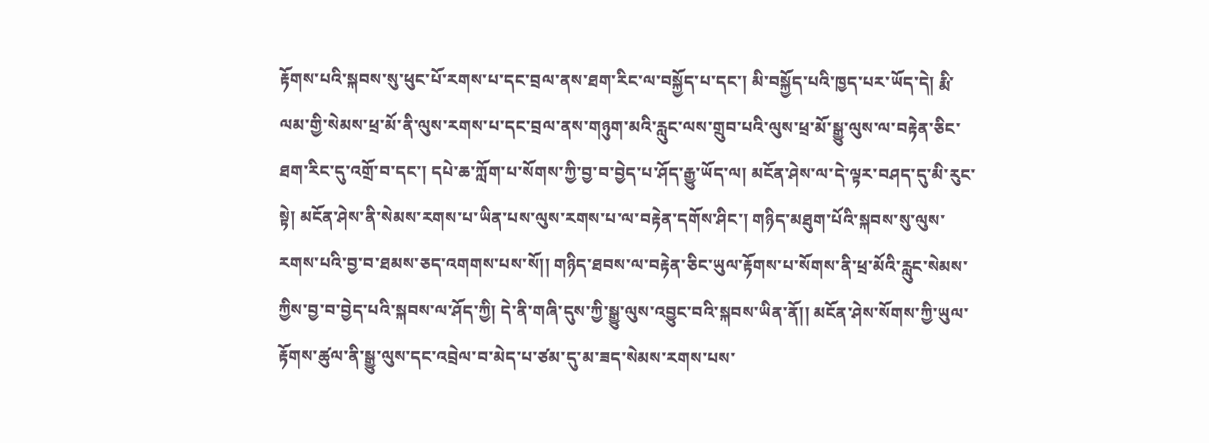རྟོགས་པའི་སྐབས་སུ་ཕུང་པོ་རགས་པ་དང་བྲལ་ནས་ཐག་རིང་ལ་བསྐྱོད་པ་དང་། མི་བསྐྱོད་པའི་ཁྱད་པར་ཡོད་དེ། རྨི་ལམ་གྱི་སེམས་ཕྲ་མོ་ནི་ལུས་རགས་པ་དང་བྲལ་ནས་གཉུག་མའི་རླུང་ལས་གྲུབ་པའི་ལུས་ཕྲ་མོ་སྒྱུ་ལུས་ལ་བརྟེན་ཅིང་ཐག་རིང་དུ་འགྲོ་བ་དང་། དཔེ་ཆ་ཀློག་པ་སོགས་ཀྱི་བྱ་བ་བྱེད་པ་ཤོད་རྒྱུ་ཡོད་ལ། མངོན་ཤེས་ལ་དེ་ལྟར་བཤད་དུ་མི་རུང་སྟེ། མངོན་ཤེས་ནི་སེམས་རགས་པ་ཡིན་པས་ལུས་རགས་པ་ལ་བརྟེན་དགོས་ཤིང་། གཉིད་མཐུག་པོའི་སྐབས་སུ་ལུས་རགས་པའི་བྱ་བ་ཐམས་ཅད་འགགས་པས་སོ།། གཉིད་ཐབས་ལ་བརྟེན་ཅིང་ཡུལ་རྟོགས་པ་སོགས་ནི་ཕྲ་མོའི་རླུང་སེམས་ཀྱིས་བྱ་བ་བྱེད་པའི་སྐབས་ལ་ཤོད་ཀྱི། དེ་ནི་གཞི་དུས་ཀྱི་སྒྱུ་ལུས་འབྱུང་བའི་སྐབས་ཡིན་ནོ།། མངོན་ཤེས་སོགས་ཀྱི་ཡུལ་རྟོགས་ཚུལ་ནི་སྒྱུ་ལུས་དང་འབྲེལ་བ་མེད་པ་ཙམ་དུ་མ་ཟད་སེམས་རགས་པས་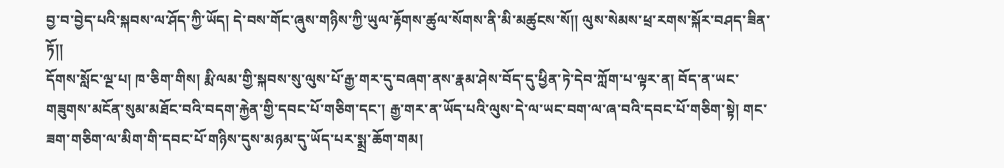བྱ་བ་བྱེད་པའི་སྐབས་ལ་ཤོད་ཀྱི་ཡོད། དེ་བས་གོང་ཞུས་གཉིས་ཀྱི་ཡུལ་རྟོགས་ཚུལ་སོགས་ནི་མི་མཚུངས་སོ།། ལུས་སེམས་ཕྲ་རགས་སྐོར་བཤད་ཟིན་ཏོ།།
དོགས་སློང་ལྔ་པ། ཁ་ཅིག་གིས། རྨི་ལམ་གྱི་སྐབས་སུ་ལུས་པོ་རྒྱ་གར་དུ་བཞག་ནས་རྣམ་ཤེས་བོད་དུ་ཕྱིན་ཏེ་དེབ་ཀློག་པ་ལྟར་ན། བོད་ན་ཡང་གཟུགས་མངོན་སུམ་མཐོང་བའི་བདག་རྐྱེན་གྱི་དབང་པོ་གཅིག་དང་། རྒྱ་གར་ན་ཡོད་པའི་ལུས་དེ་ལ་ཡང་བག་ལ་ཞ་བའི་དབང་པོ་གཅིག་སྟེ། གང་ཟག་གཅིག་ལ་མིག་གི་དབང་པོ་གཉིས་དུས་མཉམ་དུ་ཡོད་པར་སྨྲ་ཆོག་གམ།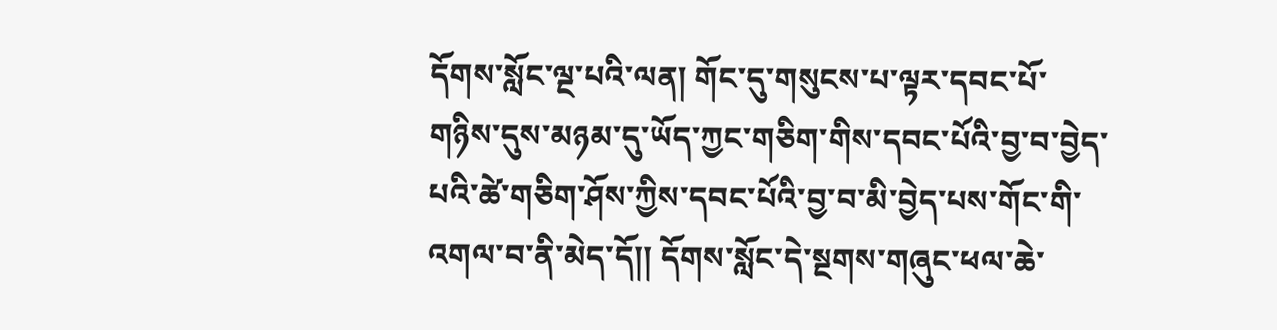དོགས་སློང་ལྔ་པའི་ལན། གོང་དུ་གསུངས་པ་ལྟར་དབང་པོ་གཉིས་དུས་མཉམ་དུ་ཡོད་ཀྱང་གཅིག་གིས་དབང་པོའི་བྱ་བ་བྱེད་པའི་ཚེ་གཅིག་ཤོས་ཀྱིས་དབང་པོའི་བྱ་བ་མི་བྱེད་པས་གོང་གི་འགལ་བ་ནི་མེད་དོ།། དོགས་སློང་དེ་སྔགས་གཞུང་ཕལ་ཆེ་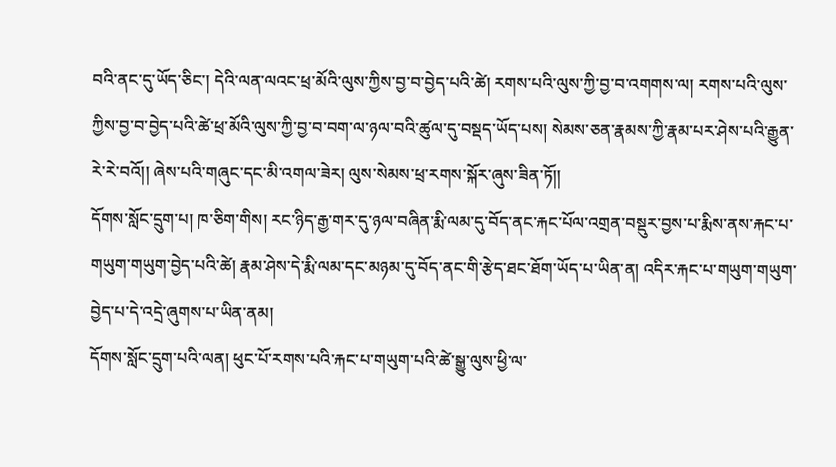བའི་ནང་དུ་ཡོད་ཅིང་། དེའི་ལན་ལའང་ཕྲ་མོའི་ལུས་ཀྱིས་བྱ་བ་བྱེད་པའི་ཚེ། རགས་པའི་ལུས་ཀྱི་བྱ་བ་འགགས་ལ། རགས་པའི་ལུས་ཀྱིས་བྱ་བ་བྱེད་པའི་ཚེ་ཕྲ་མོའི་ལུས་ཀྱི་བྱ་བ་བག་ལ་ཉལ་བའི་ཚུལ་དུ་བསྡད་ཡོད་པས། སེམས་ཅན་རྣམས་ཀྱི་རྣམ་པར་ཤེས་པའི་རྒྱུན་རེ་རེ་བའོ།། ཞེས་པའི་གཞུང་དང་མི་འགལ་ཟེར། ལུས་སེམས་ཕྲ་རགས་སྐོར་ཞུས་ཟིན་ཏོ།།
དོགས་སློང་དྲུག་པ། ཁ་ཅིག་གིས། རང་ཉིད་རྒྱ་གར་དུ་ཉལ་བཞིན་རྨི་ལམ་དུ་བོད་ནང་རྐང་པོལ་འགྲན་བསྡུར་བྱས་པ་རྨིས་ནས་རྐང་པ་གཡུག་གཡུག་བྱེད་པའི་ཚེ། རྣམ་ཤེས་དེ་རྨི་ལམ་དང་མཉམ་དུ་བོད་ནང་གི་རྩེད་ཐང་ཐོག་ཡོད་པ་ཡིན་ན། འདིར་རྐང་པ་གཡུག་གཡུག་བྱེད་པ་དེ་འདྲེ་ཞུགས་པ་ཡིན་ནམ།
དོགས་སློང་དྲུག་པའི་ལན། ཕུང་པོ་རགས་པའི་རྐང་པ་གཡུག་པའི་ཚེ་སྒྱུ་ལུས་ཕྱི་ལ་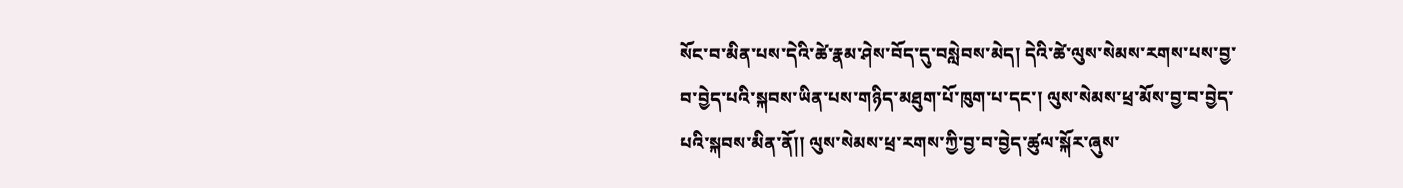སོང་བ་མིན་པས་དེའི་ཚེ་རྣམ་ཤེས་བོད་དུ་བསླེབས་མེད། དེའི་ཚེ་ལུས་སེམས་རགས་པས་བྱ་བ་བྱེད་པའི་སྐབས་ཡིན་པས་གཉིད་མཐུག་པོ་ཁུག་པ་དང་། ལུས་སེམས་ཕྲ་མོས་བྱ་བ་བྱེད་པའི་སྐབས་མིན་ནོ།། ལུས་སེམས་ཕྲ་རགས་ཀྱི་བྱ་བ་བྱེད་ཚུལ་སྐོར་ཞུས་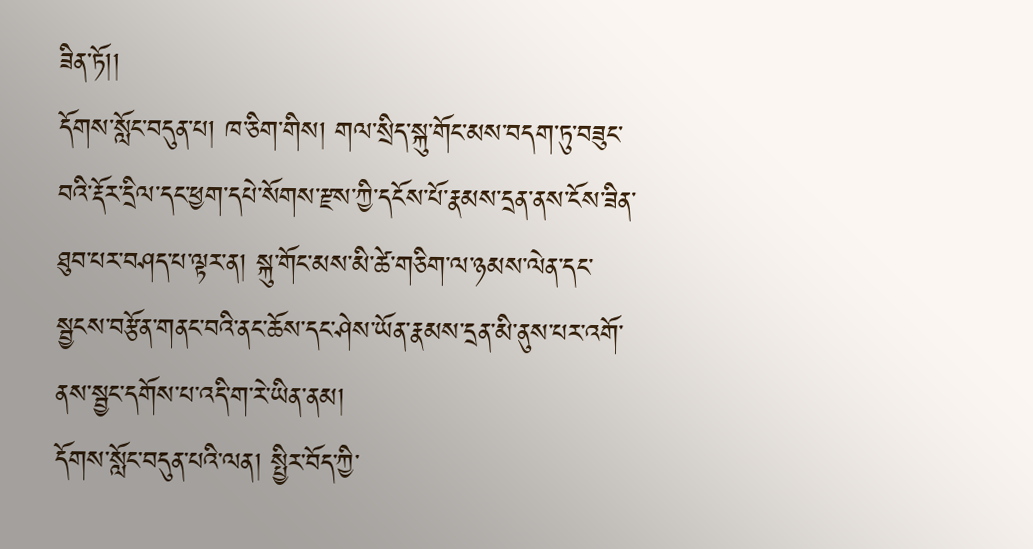ཟིན་ཏོ།།
དོགས་སློང་བདུན་པ། ཁ་ཅིག་གིས། གལ་སྲིད་སྐུ་གོང་མས་བདག་ཏུ་བཟུང་བའི་རྡོར་དྲིལ་དང་ཕྱག་དཔེ་སོགས་རྫས་ཀྱི་དངོས་པོ་རྣམས་དྲན་ནས་ངོས་ཟིན་ཐུབ་པར་བཤད་པ་ལྟར་ན། སྐུ་གོང་མས་མི་ཚེ་གཅིག་ལ་ཉམས་ལེན་དང་སྦྱངས་བརྩོན་གནང་བའི་ནང་ཆོས་དང་ཤེས་ཡོན་རྣམས་དྲན་མི་ནུས་པར་འགོ་ནས་སྦྱང་དགོས་པ་འདི་ག་རེ་ཡིན་ནམ།
དོགས་སློང་བདུན་པའི་ལན། སྤྱིར་བོད་ཀྱི་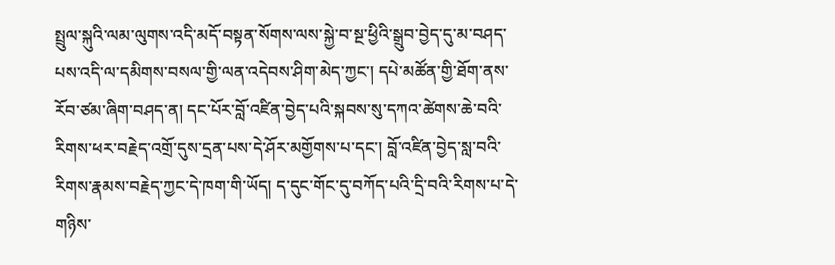སྤྲུལ་སྐུའི་ལམ་ལུགས་འདི་མདོ་བསྟན་སོགས་ལས་སྐྱེ་བ་སྔ་ཕྱིའི་སྒྲུབ་བྱེད་དུ་མ་བཤད་པས་འདི་ལ་དམིགས་བསལ་གྱི་ལན་འདེབས་ཤིག་མེད་ཀྱང་། དཔེ་མཚོན་གྱི་ཐོག་ནས་རོབ་ཙམ་ཞིག་བཤད་ན། དང་པོར་བློ་འཛིན་བྱེད་པའི་སྐབས་སུ་དཀའ་ཚེགས་ཆེ་བའི་རིགས་ཕར་བརྗེད་འགྲོ་དུས་དྲན་པས་དེ་ཤོར་མགྱོགས་པ་དང་། བློ་འཛིན་བྱེད་སླ་བའི་རིགས་རྣམས་བརྗེད་ཀྱང་དེ་ཁག་གི་ཡོད། ད་དུང་གོང་དུ་བཀོད་པའི་དྲི་བའི་རིགས་པ་དེ་གཉིས་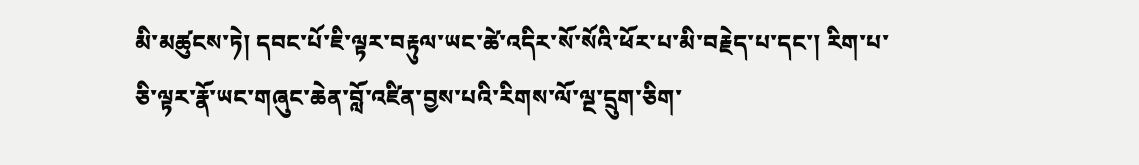མི་མཚུངས་ཏེ། དབང་པོ་ཇི་ལྟར་བརྟུལ་ཡང་ཚེ་འདིར་སོ་སོའི་ཕོར་པ་མི་བརྗེད་པ་དང་། རིག་པ་ཅི་ལྟར་རྣོ་ཡང་གཞུང་ཆེན་བློ་འཛིན་བྱས་པའི་རིགས་ལོ་ལྔ་དྲུག་ཅིག་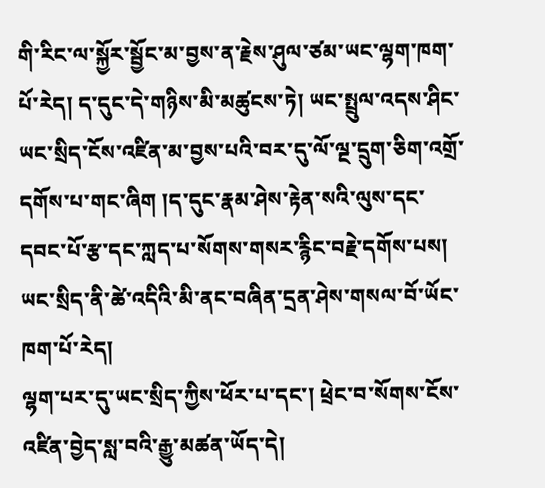གི་རིང་ལ་སྐྱོར་སྦྱོང་མ་བྱས་ན་རྗེས་ཤུལ་ཙམ་ཡང་ལྷག་ཁག་པོ་རེད། ད་དུང་དེ་གཉིས་མི་མཚུངས་ཏེ། ཡང་སྤྲུལ་འདས་ཤིང་ཡང་སྲིད་ངོས་འཛིན་མ་བྱས་པའི་བར་དུ་ལོ་ལྔ་དྲུག་ཅིག་འགྲོ་དགོས་པ་གང་ཞིག །ད་དུང་རྣམ་ཤེས་རྟེན་སའི་ལུས་དང་དབང་པོ་རྩ་དང་ཀླད་པ་སོགས་གསར་རྙིང་བརྗེ་དགོས་པས། ཡང་སྲིད་ནི་ཚེ་འདིའི་མི་ནང་བཞིན་དྲན་ཤེས་གསལ་བོ་ཡོང་ཁག་པོ་རེད།
ལྷག་པར་དུ་ཡང་སྲིད་ཀྱིས་ཕོར་པ་དང་། ཕྲེང་བ་སོགས་ངོས་འཛིན་བྱེད་སླ་བའི་རྒྱུ་མཚན་ཡོད་དེ།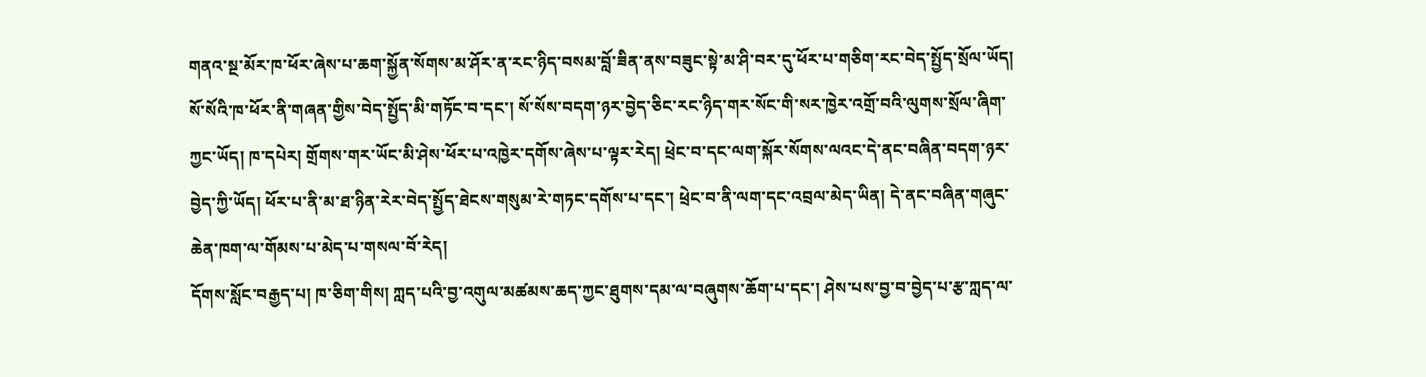གནའ་སྔ་མོར་ཁ་ཕོར་ཞེས་པ་ཆག་སྐྱོན་སོགས་མ་ཤོར་ན་རང་ཉིད་བསམ་བློ་ཟིན་ནས་བཟུང་སྟེ་མ་ཤི་བར་དུ་ཕོར་པ་གཅིག་རང་བེད་སྤྱོད་སྲོལ་ཡོད། སོ་སོའི་ཁ་ཕོར་ནི་གཞན་གྱིས་བེད་སྤྱོད་མི་གཏོང་བ་དང་། སོ་སོས་བདག་ཉར་བྱེད་ཅིང་རང་ཉིད་གར་སོང་གི་སར་ཁྱེར་འགྲོ་བའི་ལུགས་སྲོལ་ཞིག་ཀྱང་ཡོད། ཁ་དཔེར། གྲོགས་གར་ཡོང་མི་ཤེས་ཕོར་པ་འཁྱེར་དགོས་ཞེས་པ་ལྟར་རེད། ཕྲེང་བ་དང་ལག་སྐོར་སོགས་ལའང་དེ་ནང་བཞིན་བདག་ཉར་བྱེད་ཀྱི་ཡོད། ཕོར་པ་ནི་མ་ཐ་ཉིན་རེར་བེད་སྤྱོད་ཐེངས་གསུམ་རེ་གཏང་དགོས་པ་དང་། ཕྲེང་བ་ནི་ལག་དང་འབྲལ་མེད་ཡིན། དེ་ནང་བཞིན་གཞུང་ཆེན་ཁག་ལ་གོམས་པ་མེད་པ་གསལ་བོ་རེད།
དོགས་སློང་བརྒྱད་པ། ཁ་ཅིག་གིས། ཀླད་པའི་བྱ་འགུལ་མཚམས་ཆད་ཀྱང་ཐུགས་དམ་ལ་བཞུགས་ཆོག་པ་དང་། ཤེས་པས་བྱ་བ་བྱེད་པ་རྩ་ཀླད་ལ་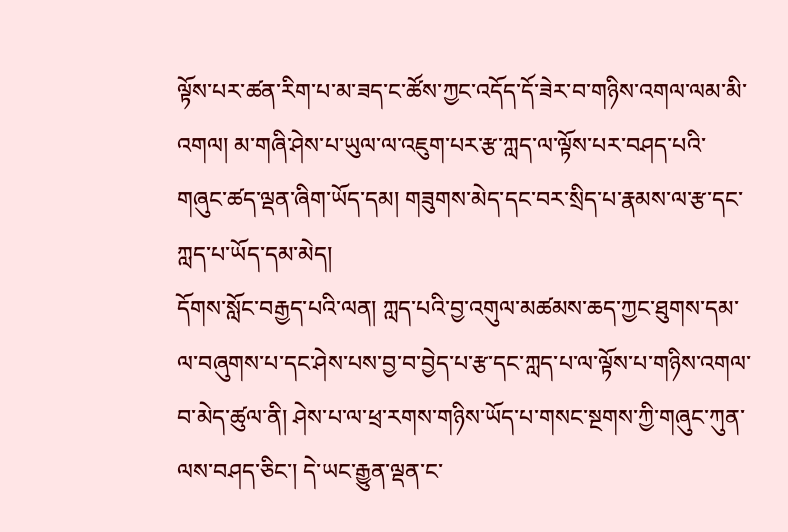ལྟོས་པར་ཚན་རིག་པ་མ་ཟད་ང་ཚོས་ཀྱང་འདོད་དོ་ཟེར་བ་གཉིས་འགལ་ལམ་མི་འགལ། མ་གཞི་ཤེས་པ་ཡུལ་ལ་འཇུག་པར་རྩ་ཀླད་ལ་ལྟོས་པར་བཤད་པའི་གཞུང་ཚད་ལྡན་ཞིག་ཡོད་དམ། གཟུགས་མེད་དང་བར་སྲིད་པ་རྣམས་ལ་རྩ་དང་ཀླད་པ་ཡོད་དམ་མེད།
དོགས་སློང་བརྒྱད་པའི་ལན། ཀླད་པའི་བྱ་འགུལ་མཚམས་ཆད་ཀྱང་ཐུགས་དམ་ལ་བཞུགས་པ་དང་ཤེས་པས་བྱ་བ་བྱེད་པ་རྩ་དང་ཀླད་པ་ལ་ལྟོས་པ་གཉིས་འགལ་བ་མེད་ཚུལ་ནི། ཤེས་པ་ལ་ཕྲ་རགས་གཉིས་ཡོད་པ་གསང་སྔགས་ཀྱི་གཞུང་ཀུན་ལས་བཤད་ཅིང་། དེ་ཡང་རྒྱུན་ལྡན་ང་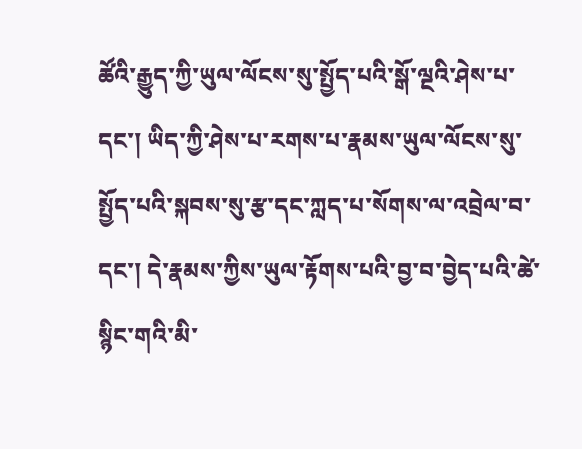ཚོའི་རྒྱུད་ཀྱི་ཡུལ་ལོངས་སུ་སྤྱོད་པའི་སྒོ་ལྔའི་ཤེས་པ་དང་། ཡིད་ཀྱི་ཤེས་པ་རགས་པ་རྣམས་ཡུལ་ལོངས་སུ་སྤྱོད་པའི་སྐབས་སུ་རྩ་དང་ཀླད་པ་སོགས་ལ་འབྲེལ་བ་དང་། དེ་རྣམས་ཀྱིས་ཡུལ་རྟོགས་པའི་བྱ་བ་བྱེད་པའི་ཚེ་སྙིང་གའི་མི་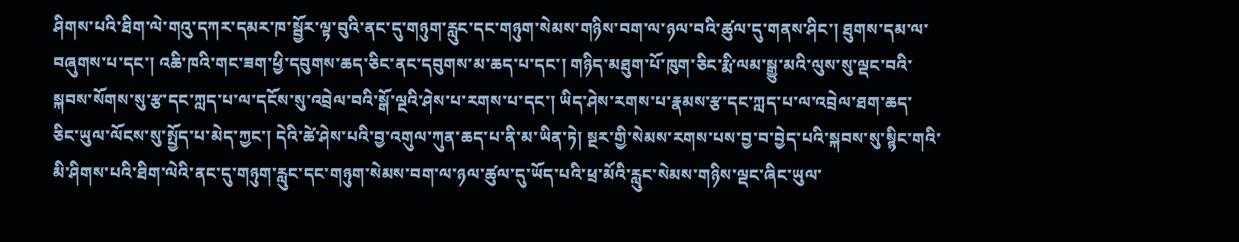ཤིགས་པའི་ཐིག་ལེ་གའུ་དཀར་དམར་ཁ་སྦྱོར་ལྟ་བུའི་ནང་དུ་གཉུག་རླུང་དང་གཉུག་སེམས་གཉིས་བག་ལ་ཉལ་བའི་ཚུལ་དུ་གནས་ཤིང་། ཐུགས་དམ་ལ་བཞུགས་པ་དང་། འཆི་ཁའི་གང་ཟག་ཕྱི་དབུགས་ཆད་ཅིང་ནང་དབུགས་མ་ཆད་པ་དང་། གཉིད་མཐུག་པོ་ཁུག་ཅིང་རྨི་ལམ་སྒྱུ་མའི་ལུས་སུ་ལྡང་བའི་སྐབས་སོགས་སུ་རྩ་དང་ཀླད་པ་ལ་དངོས་སུ་འབྲེལ་བའི་སྒོ་ལྔའི་ཤེས་པ་རགས་པ་དང་། ཡིད་ཤེས་རགས་པ་རྣམས་རྩ་དང་ཀླད་པ་ལ་འབྲེལ་ཐག་ཆད་ཅིང་ཡུལ་ལོངས་སུ་སྤྱོད་པ་མེད་ཀྱང་། དེའི་ཚེ་ཤེས་པའི་བྱ་འགུལ་ཀུན་ཆད་པ་ནི་མ་ཡིན་ཏེ། སྔར་གྱི་སེམས་རགས་པས་བྱ་བ་བྱེད་པའི་སྐབས་སུ་སྙིང་གའི་མི་ཤིགས་པའི་ཐིག་ལེའི་ནང་དུ་གཉུག་རླུང་དང་གཉུག་སེམས་བག་ལ་ཉལ་ཚུལ་དུ་ཡོད་པའི་ཕྲ་མོའི་རླུང་སེམས་གཉིས་ལྡང་ཞིང་ཡུལ་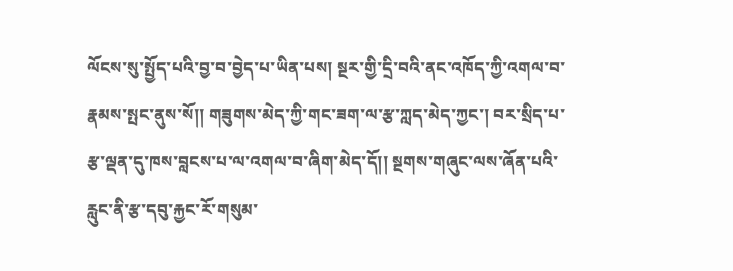ལོངས་སུ་སྤྱོད་པའི་བྱ་བ་བྱེད་པ་ཡིན་པས། སྔར་གྱི་དྲི་བའི་ནང་འཁོད་ཀྱི་འགལ་བ་རྣམས་སྤང་ནུས་སོ།། གཟུགས་མེད་ཀྱི་གང་ཟག་ལ་རྩ་ཀླད་མེད་ཀྱང་། བར་སྲིད་པ་རྩ་ལྡན་དུ་ཁས་བླངས་པ་ལ་འགལ་བ་ཞིག་མེད་དོ།། སྔགས་གཞུང་ལས་ཞོན་པའི་རླུང་ནི་རྩ་དབུ་རྐྱང་རོ་གསུམ་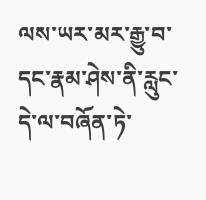ལས་ཡར་མར་རྒྱུ་བ་དང་རྣམ་ཤེས་ནི་རླུང་དེ་ལ་བཞོན་ཏེ་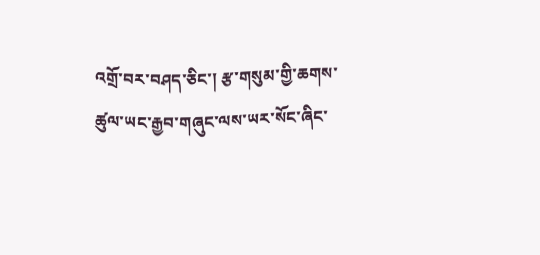འགྲོ་བར་བཤད་ཅིང་། རྩ་གསུམ་གྱི་ཆགས་ཚུལ་ཡང་རྒྱབ་གཞུང་ལས་ཡར་སོང་ཞིང་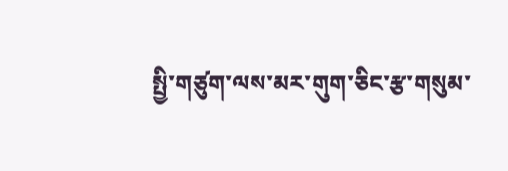སྤྱི་གཙུག་ལས་མར་གུག་ཅིང་རྩ་གསུམ་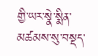གྱི་ཡར་སྣེ་སྨིན་མཚམས་སུ་བསྡད་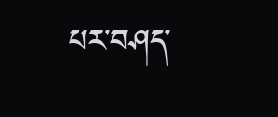པར་བཤད་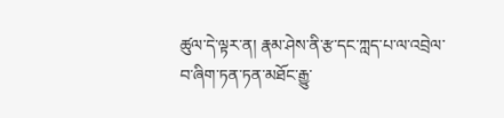ཚུལ་དེ་ལྟར་ན། རྣམ་ཤེས་ནི་རྩ་དང་ཀླད་པ་ལ་འབྲེལ་བ་ཞིག་ཏན་ཏན་མཐོང་རྒྱུ་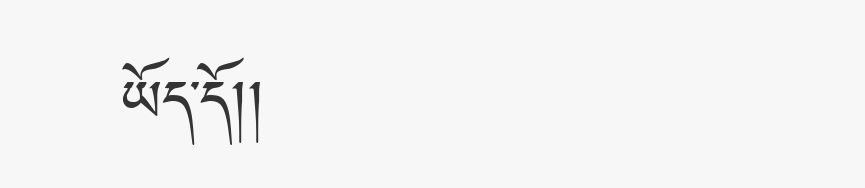ཡོད་དོ།།